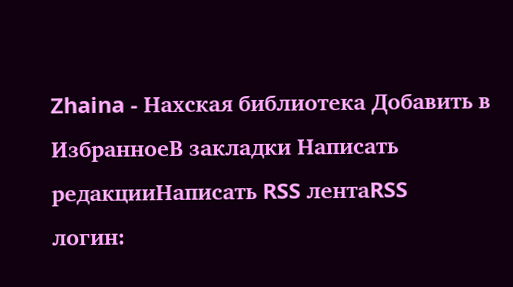Zhaina - Нахская библиотека Добавить в ИзбранноеВ закладки Написать редакцииНаписать RSS лентаRSS
логин: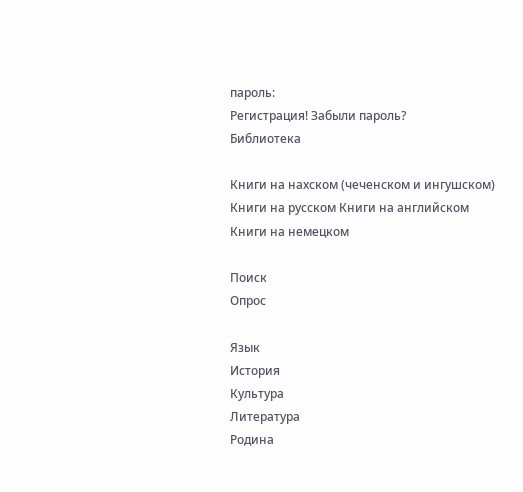пароль:
Регистрация! Забыли пароль?
Библиотека

Книги на нахском (чеченском и ингушском) Книги на русском Книги на английском Книги на немецком

Поиск
Опрос

Язык
История
Культура
Литература
Родина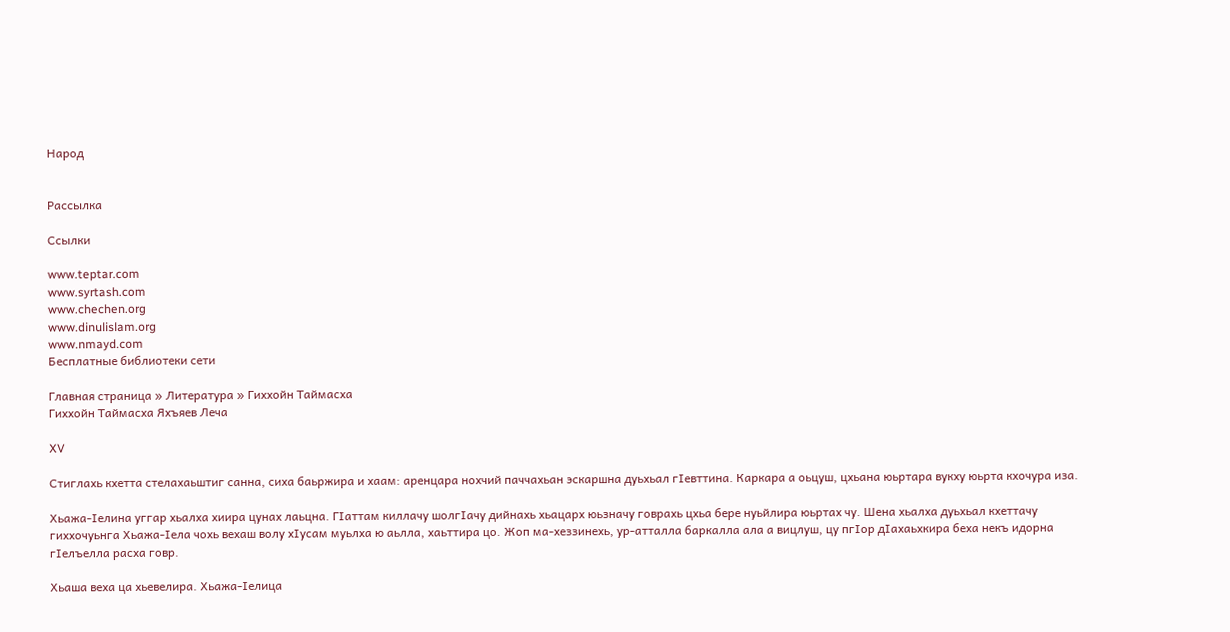Народ


Рассылка

Ссылки

www.teptar.com
www.syrtash.com
www.chechen.org
www.dinulislam.org
www.nmayd.com
Бесплатные библиотеки сети

Главная страница » Литература » Гиххойн Таймасха
Гиххойн Таймасха Яхъяев Леча

XV

Стиглахь кхетта стелахаьштиг санна, сиха баьржира и хаам: аренцара нохчий паччахьан эскаршна дуьхьал гIевттина. Каркара а оьцуш, цхьана юьртара вукху юьрта кхочура иза.

Хьажа-Iелина уггар хьалха хиира цунах лаьцна. ГIаттам киллачу шолгIачу дийнахь хьацарх юьзначу говрахь цхьа бере нуьйлира юьртах чу. Шена хьалха дуьхьал кхеттачу гиххочуьнга Хьажа-Iела чохь вехаш волу хIусам муьлха ю аьлла, хаьттира цо. Жоп ма-хеззинехь, ур-атталла баркалла ала а вицлуш, цу пгIор дIахаьхкира беха некъ идорна гIелъелла расха говр.

Хьаша веха ца хьевелира. Хьажа-Iелица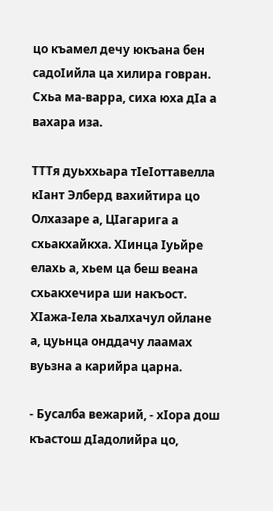цо къамел дечу юкъана бен садоIийла ца хилира говран. Схьа ма-варра, сиха юха дIа а вахара иза.

ТТТя дуьххьара тIеIоттавелла кIант Элберд вахийтира цо Олхазаре а, ЦIагарига а схьакхайкха. ХIинца Iуьйре елахь а, хьем ца беш веана схьакхечира ши накъост. ХIажа-Iела хьалхачул ойлане а, цуьнца онддачу лаамах вуьзна а карийра царна.

- Бусалба вежарий, - хIора дош къастош дIадолийра цо,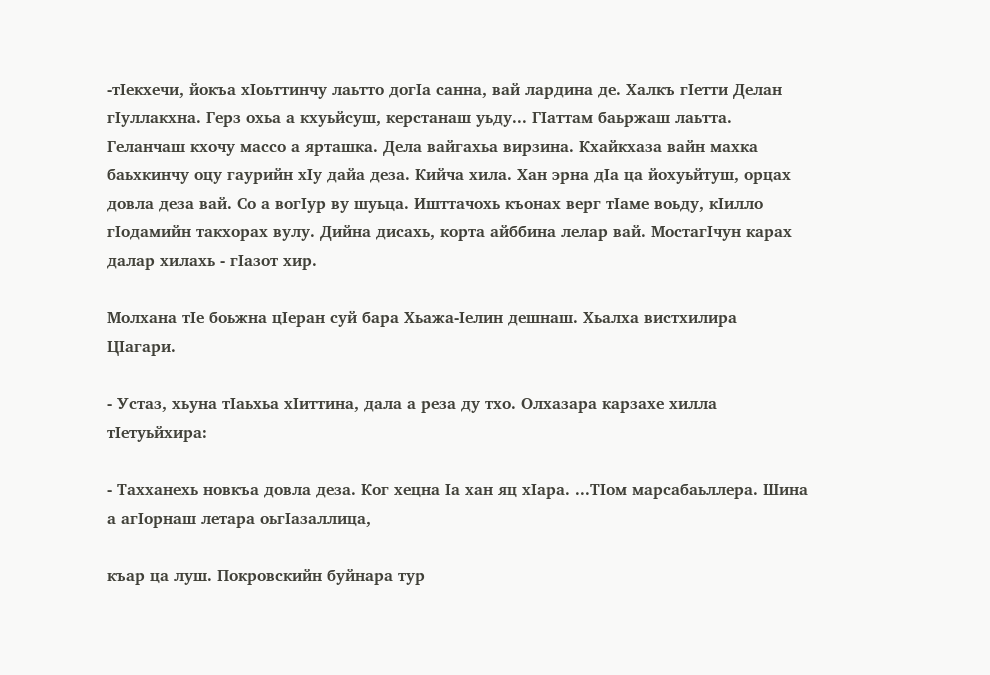-тIекхечи, йокъа хIоьттинчу лаьтто догIа санна, вай лардина де. Халкъ гIетти Делан гIуллакхна. Герз охьа а кхуьйсуш, керстанаш уьду... ГIаттам баьржаш лаьтта. Геланчаш кхочу массо а ярташка. Дела вайгахьа вирзина. Кхайкхаза вайн махка баьхкинчу оцу гаурийн хIу дайа деза. Кийча хила. Хан эрна дIа ца йохуьйтуш, орцах довла деза вай. Со а вогIур ву шуьца. Ишттачохь къонах верг тIаме воьду, кIилло гIодамийн такхорах вулу. Дийна дисахь, корта айббина лелар вай. МостагIчун карах далар хилахь - гIазот хир.

Молхана тIе боьжна цIеран суй бара Хьажа-Iелин дешнаш. Хьалха вистхилира ЦIагари.

- Устаз, хьуна тIаьхьа хIиттина, дала а реза ду тхо. Олхазара карзахе хилла тIетуьйхира:

- Тахханехь новкъа довла деза. Ког хецна Iа хан яц хIара. ...ТIом марсабаьллера. Шина а агIорнаш летара оьгIазаллица,

къар ца луш. Покровскийн буйнара тур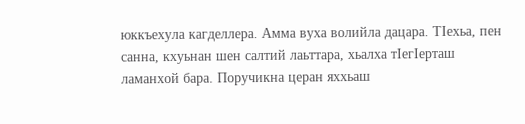юккъехула кагделлера. Амма вуха волийла дацара. ТIехьа, пен санна, кхуьнан шен салтий лаьттара, хьалха тIегIерташ ламанхой бара. Поручикна церан яххьаш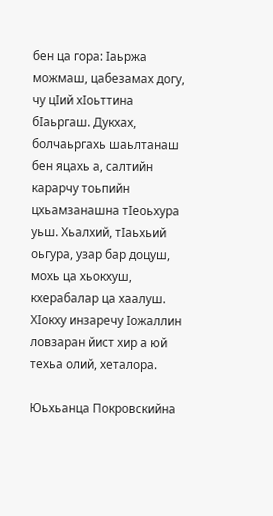бен ца гора: Iаьржа можмаш, цабезамах догу, чу цIий хIоьттина бIаьргаш. Дукхах, болчаьргахь шаьлтанаш бен яцахь а, салтийн карарчу тоьпийн цхьамзанашна тIеоьхура уьш. Хьалхий, тIаьхьий оьгура, узар бар доцуш, мохь ца хьокхуш, кхерабалар ца хаалуш. ХIокху инзаречу Iожаллин ловзаран йист хир а юй техьа олий, хеталора.

Юьхьанца Покровскийна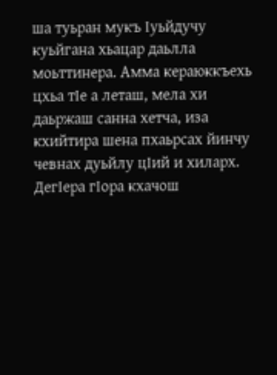ша туьран мукъ Iуьйдучу куьйгана хьацар даьлла моьттинера. Амма кераюккъехь цхьа тIе а леташ, мела хи даьржаш санна хетча, иза кхийтира шена пхаьрсах йинчу чевнах дуьйлу цIий и хиларх. ДегIера гIора кхачош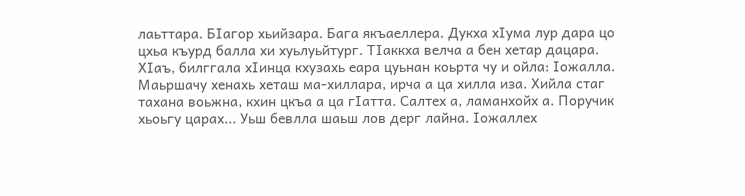лаьттара. БIагор хьийзара. Бага якъаеллера. Дукха хIума лур дара цо цхьа къурд балла хи хуьлуьйтург. ТIаккха велча а бен хетар дацара. ХIаъ, билггала хIинца кхузахь еара цуьнан коьрта чу и ойла: Iожалла. Маьршачу хенахь хеташ ма-хиллара, ирча а ца хилла иза. Хийла стаг тахана воьжна, кхин цкъа а ца гIатта. Салтех а, ламанхойх а. Поручик хьоьгу царах... Уьш бевлла шаьш лов дерг лайна. Iожаллех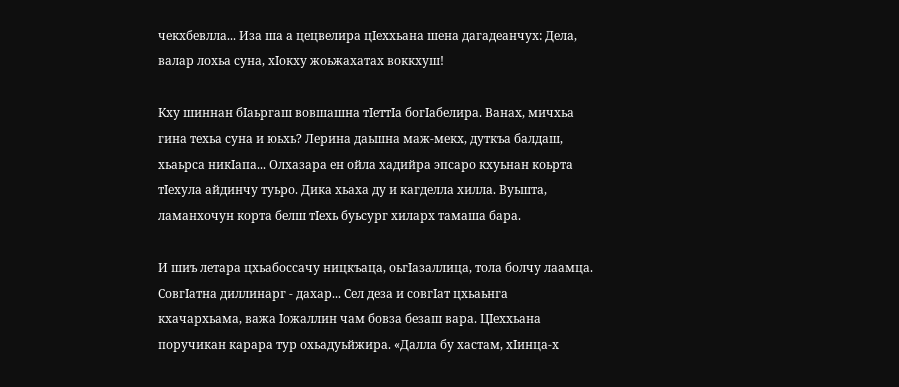чекхбевлла... Иза ша а цецвелира цIеххьана шена дагадеанчух: Дела, валар лохьа суна, хIокху жоьжахатах воккхуш!

Кху шиннан бIаьргаш вовшашна тIеттIа богIабелира. Ванах, мичхьа гина техьа суна и юьхь? Лерина даьшна маж-мекх, дуткъа балдаш, хьаьрса никIапа... Олхазара ен ойла хадийра эпсаро кхуьнан коьрта тIехула айдинчу туьро. Дика хьаха ду и кагделла хилла. Вуьшта, ламанхочун корта белш тIехь буьсург хиларх тамаша бара.

И шиъ летара цхьабоссачу ницкъаца, оьгIазаллица, тола болчу лаамца. СовгIатна диллинарг - дахар... Сел деза и совгIат цхьаьнга кхачархьама, важа Iожаллин чам бовза безаш вара. ЦIеххьана поручикан карара тур охьадуьйжира. «Далла бу хастам, хIинца-х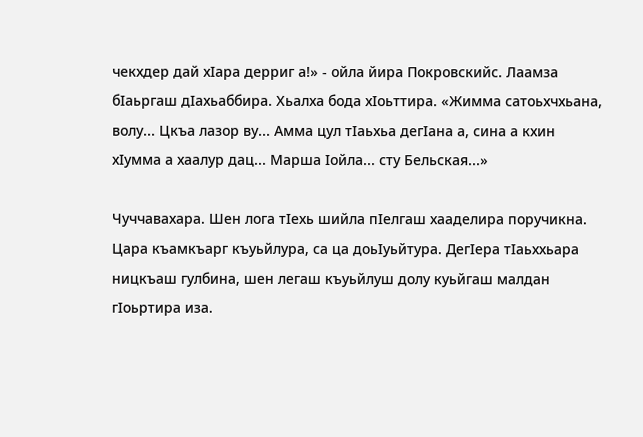чекхдер дай хIара дерриг а!» - ойла йира Покровскийс. Лаамза бIаьргаш дIахьаббира. Хьалха бода хIоьттира. «Жимма сатоьхчхьана, волу... Цкъа лазор ву... Амма цул тIаьхьа дегIана а, сина а кхин хIумма а хаалур дац... Марша Iойла... сту Бельская...»

Чуччавахара. Шен лога тIехь шийла пIелгаш хааделира поручикна. Цара къамкъарг къуьйлура, са ца доьIуьйтура. ДегIера тIаьххьара ницкъаш гулбина, шен легаш къуьйлуш долу куьйгаш малдан гIоьртира иза.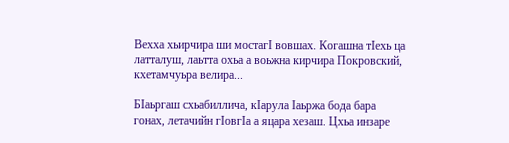Вехха хьирчира ши мостагI вовшах. Когашна тIехь ца латталуш, лаьтта охьа а воьжна кирчира Покровский, кхетамчуьра велира...

БIаьргаш схьабиллича, кIарула Iаьржа бода бара гонах, летачийн гIовгIа а яцара хезаш. Цхьа инзаре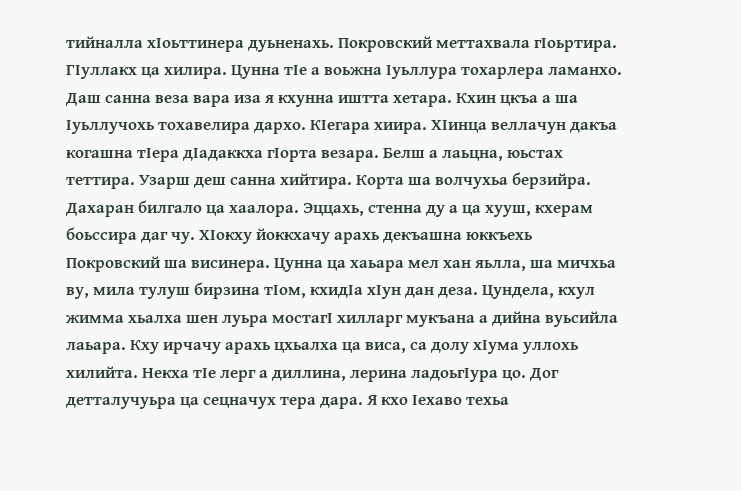тийналла хIоьттинера дуьненахь. Покровский меттахвала гIоьртира. ГIуллакх ца хилира. Цунна тIе а воьжна Iуьллура тохарлера ламанхо. Даш санна веза вара иза я кхунна иштта хетара. Кхин цкъа а ша Iуьллучохь тохавелира дархо. КIегара хиира. ХIинца веллачун дакъа когашна тIера дIадаккха гIорта везара. Белш а лаьцна, юьстах теттира. Узарш деш санна хийтира. Корта ша волчухьа берзийра. Дахаран билгало ца хаалора. Эццахь, стенна ду а ца хууш, кхерам боьссира даг чу. ХIокху йоккхачу арахь декъашна юккъехь Покровский ша висинера. Цунна ца хаьара мел хан яьлла, ша мичхьа ву, мила тулуш бирзина тIом, кхидIа хIун дан деза. Цундела, кхул жимма хьалха шен луьра мостагI хилларг мукъана а дийна вуьсийла лаьара. Кху ирчачу арахь цхьалха ца виса, са долу хIума уллохь хилийта. Некха тIе лерг а диллина, лерина ладоьгIура цо. Дог детталучуьра ца сецначух тера дара. Я кхо Iехаво техьа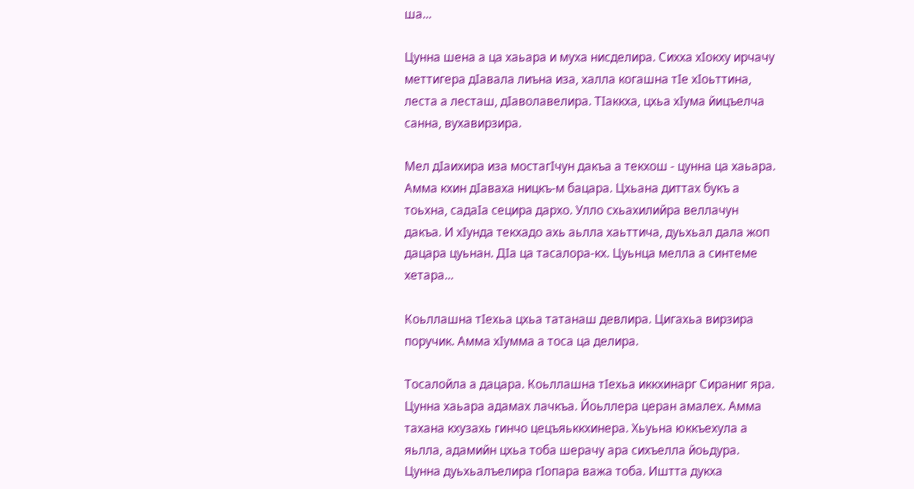ша...

Цунна шена а ца хаьара и муха нисделира. Сихха хIокху ирчачу меттигера дIавала лиъна иза, халла когашна тIе хIоьттина, леста а лесташ, дIаволавелира. ТIаккха, цхьа хIума йицъелча санна, вухавирзира.

Мел дIаихира иза мостагIчун дакъа а текхош - цунна ца хаьара. Амма кхин дIаваха ницкъ-м бацара. Цхьана диттах букъ а тоьхна, садаIа сецира дархо. Улло схьахилийра веллачун дакъа. И хIунда текхадо ахь аьлла хаьттича, дуьхьал дала жоп дацара цуьнан. ДIа ца тасалора-кх. Цуьнца мелла а синтеме хетара...

Коьллашна тIехьа цхьа татанаш девлира. Цигахьа вирзира поручик. Амма хIумма а тоса ца делира.

Тосалойла а дацара. Коьллашна тIехьа иккхинарг Сираниг яра. Цунна хаьара адамах лачкъа. Йоьллера церан амалех. Амма тахана кхузахь гинчо цецъяьккхинера. Хьуьна юккъехула а яьлла, адамийн цхьа тоба шерачу ара сихъелла йоьдура. Цунна дуьхьалъелира гIопара важа тоба. Иштта дукха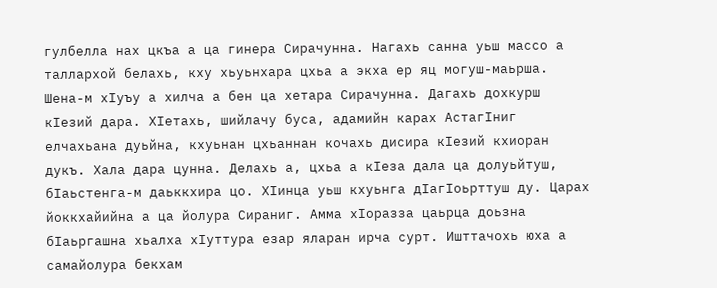гулбелла нах цкъа а ца гинера Сирачунна. Нагахь санна уьш массо а таллархой белахь, кху хьуьнхара цхьа а экха ер яц могуш-маьрша. Шена-м хIуъу а хилча а бен ца хетара Сирачунна. Дагахь дохкурш кIезий дара. ХIетахь, шийлачу буса, адамийн карах АстагIниг елчахьана дуьйна, кхуьнан цхьаннан кочахь дисира кIезий кхиоран дукъ. Хала дара цунна. Делахь а, цхьа а кIеза дала ца долуьйтуш, бIаьстенга-м даьккхира цо. ХIинца уьш кхуьнга дIагIоьрттуш ду. Царах йоккхайийна а ца йолура Сираниг. Амма хIоразза цаьрца доьзна бIаьргашна хьалха хIуттура езар яларан ирча сурт. Ишттачохь юха а самайолура бекхам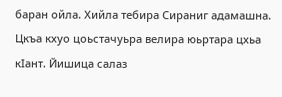баран ойла. Хийла тебира Сираниг адамашна. Цкъа кхуо цоьстачуьра велира юьртара цхьа кIант. Йишица салаз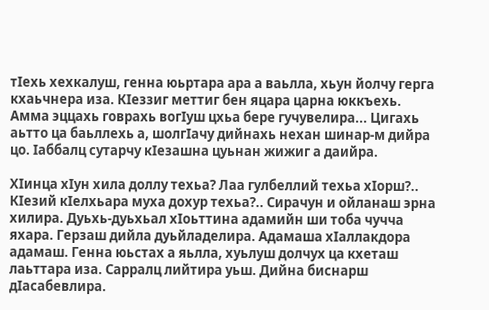тIехь хехкалуш, генна юьртара ара а ваьлла, хьун йолчу герга кхаьчнера иза. КIеззиг меттиг бен яцара царна юккъехь. Амма эццахь говрахь вогIуш цхьа бере гучувелира... Цигахь аьтто ца баьллехь а, шолгIачу дийнахь нехан шинар-м дийра цо. Iаббалц сутарчу кIезашна цуьнан жижиг а даийра.

ХIинца хIун хила доллу техьа? Лаа гулбеллий техьа хIорш?.. КIезий кIелхьара муха дохур техьа?.. Сирачун и ойланаш эрна хилира. Дуьхь-дуьхьал хIоьттина адамийн ши тоба чучча яхара. Герзаш дийла дуьйладелира. Адамаша хIаллакдора адамаш. Генна юьстах а яьлла, хуьлуш долчух ца кхеташ лаьттара иза. Сарралц лийтира уьш. Дийна биснарш дIасабевлира.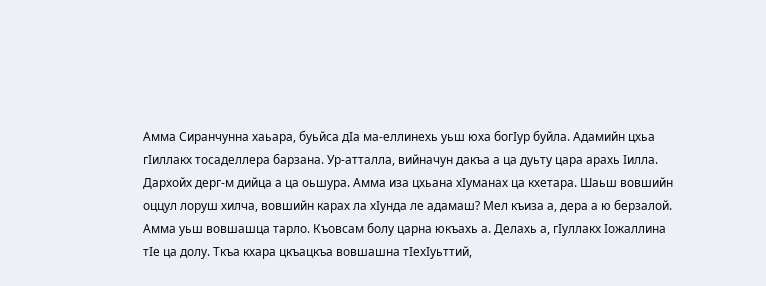Амма Сиранчунна хаьара, буьйса дIа ма-еллинехь уьш юха богIур буйла. Адамийн цхьа гIиллакх тосаделлера барзана. Ур-атталла, вийначун дакъа а ца дуьту цара арахь Iилла. Дархойх дерг-м дийца а ца оьшура. Амма иза цхьана хIуманах ца кхетара. Шаьш вовшийн оццул лоруш хилча, вовшийн карах ла хIунда ле адамаш? Мел къиза а, дера а ю берзалой. Амма уьш вовшашца тарло. Къовсам болу царна юкъахь а. Делахь а, гIуллакх Iожаллина тIе ца долу. Ткъа кхара цкъацкъа вовшашна тIехIуьттий,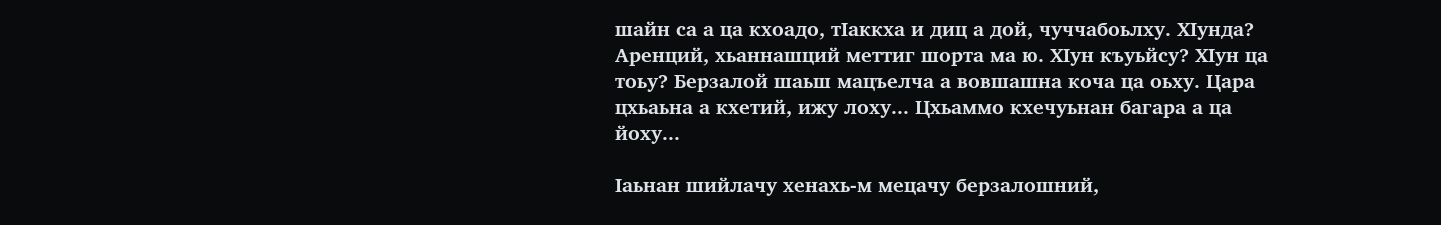шайн са а ца кхоадо, тIаккха и диц а дой, чуччабоьлху. ХIунда? Аренций, хьаннашций меттиг шорта ма ю. ХIун къуьйсу? ХIун ца тоьу? Берзалой шаьш мацъелча а вовшашна коча ца оьху. Цара цхьаьна а кхетий, ижу лоху... Цхьаммо кхечуьнан багара а ца йоху...

Iаьнан шийлачу хенахь-м мецачу берзалошний,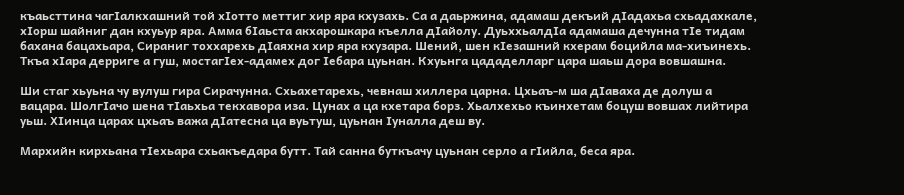къаьсттина чагIалкхашний той хIотто меттиг хир яра кхузахь. Са а даьржина, адамаш декъий дIадахьа схьадахкале, хIорш шайниг дан кхуьур яра. Амма бIаьста акхарошкара къелла дIайолу. ДуьххьалдIа адамаша дечунна тIе тидам бахана бацахьара, Сираниг тоххарехь дIаяхна хир яра кхузара. Шений, шен кIезашний кхерам боцийла ма-хиъинехь. Ткъа хIара дерриге а гуш, мостагIех-адамех дог Iебара цуьнан. Кхуьнга цададелларг цара шаьш дора вовшашна.

Ши стаг хьуьна чу вулуш гира Сирачунна. Схьахетарехь, чевнаш хиллера царна. Цхьаъ-м ша дIаваха де долуш а вацара. ШолгIачо шена тIаьхьа текхавора иза. Цунах а ца кхетара борз. Хьалхехьо къинхетам боцуш вовшах лийтира уьш. ХIинца царах цхьаъ важа дIатесна ца вуьтуш, цуьнан Iуналла деш ву.

Мархийн кирхьана тIехьара схьакъедара бутт. Тай санна буткъачу цуьнан серло а гIийла, беса яра.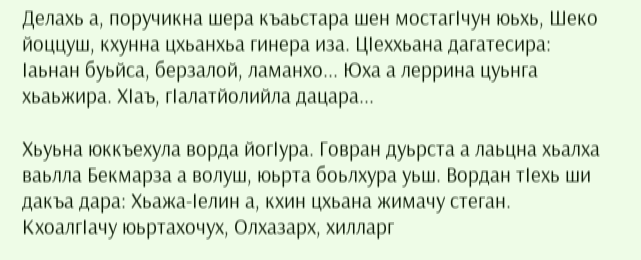Делахь а, поручикна шера къаьстара шен мостагIчун юьхь, Шеко йоццуш, кхунна цхьанхьа гинера иза. ЦIеххьана дагатесира: Iаьнан буьйса, берзалой, ламанхо... Юха а леррина цуьнга хьаьжира. ХIаъ, гIалатйолийла дацара...

Хьуьна юккъехула ворда йогIура. Говран дуьрста а лаьцна хьалха ваьлла Бекмарза а волуш, юьрта боьлхура уьш. Вордан тIехь ши дакъа дара: Хьажа-Iелин а, кхин цхьана жимачу стеган. КхоалгIачу юьртахочух, Олхазарх, хилларг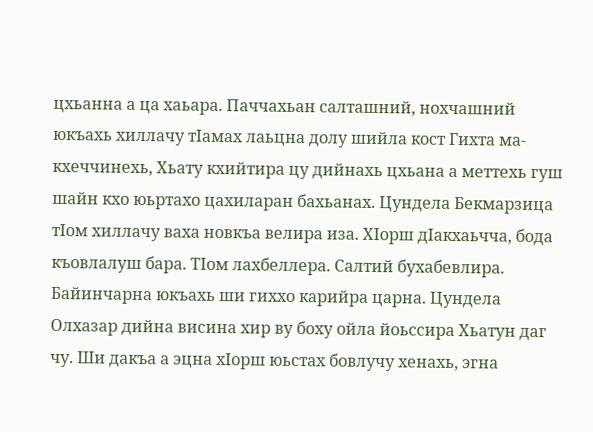цхьанна а ца хаьара. Паччахьан салташний, нохчашний юкъахь хиллачу тIамах лаьцна долу шийла кост Гихта ма-кхеччинехь, Хьату кхийтира цу дийнахь цхьана а меттехь гуш шайн кхо юьртахо цахиларан бахьанах. Цундела Бекмарзица тIом хиллачу ваха новкъа велира иза. ХIорш дIакхаьчча, бода къовлалуш бара. ТIом лахбеллера. Салтий бухабевлира. Байинчарна юкъахь ши гиххо карийра царна. Цундела Олхазар дийна висина хир ву боху ойла йоьссира Хьатун даг чу. Ши дакъа а эцна хIорш юьстах бовлучу хенахь, эгна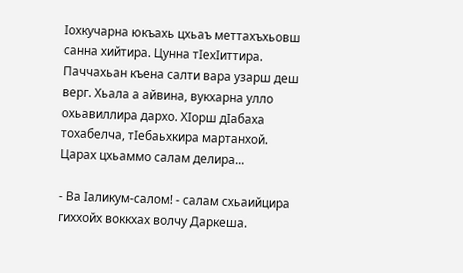Iохкучарна юкъахь цхьаъ меттахъхьовш санна хийтира. Цунна тIехIиттира. Паччахьан къена салти вара узарш деш верг. Хьала а айвина, вукхарна улло охьавиллира дархо. ХIорш дIабаха тохабелча, тIебаьхкира мартанхой. Царах цхьаммо салам делира...

- Ва Iаликум-салом! - салам схьаийцира гиххойх воккхах волчу Даркеша.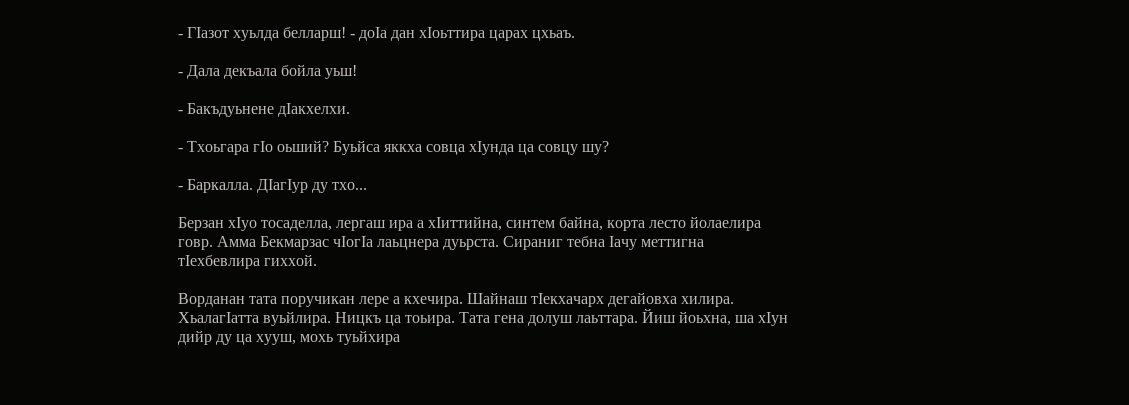- ГIазот хуьлда белларш! - доIа дан хIоьттира царах цхьаъ.

- Дала декъала бойла уьш!

- Бакъдуьнене дIакхелхи.

- Тхоьгара гIо оьший? Буьйса яккха совца хIунда ца совцу шу?

- Баркалла. ДIагIур ду тхо...

Берзан хIуо тосаделла, лергаш ира а хIиттийна, синтем байна, корта лесто йолаелира говр. Амма Бекмарзас чIогIа лаьцнера дуьрста. Сираниг тебна Iачу меттигна тIехбевлира гиххой.

Ворданан тата поручикан лере а кхечира. Шайнаш тIекхачарх дегайовха хилира. ХьалагIатта вуьйлира. Ницкъ ца тоьира. Тата гена долуш лаьттара. Йиш йоьхна, ша хIун дийр ду ца хууш, мохь туьйхира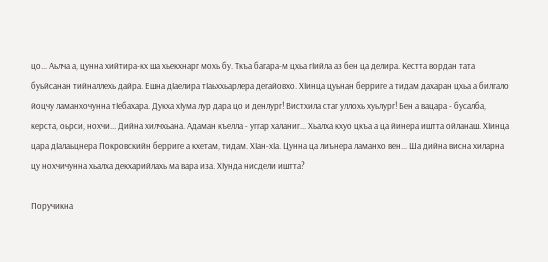цо... Аьлча а, цунна хийтира-кх ша хьекхнарг мохь бу. Ткъа багара-м цхьа гIийла аз бен ца делира. Кестта вордан тата буьйсанан тийналлехь дайра. Ешна дIаелира тIаьххьарлера дегайовхо. ХIинца цуьнан берриге а тидам дахаран цхьа а билгало йоцчу ламанхочунна тIебахара. Дукха хIума лур дара цо и денлург! Вистхила стаг уллохь хуьлург! Бен а вацара - бусалба, керста, оьрси, нохчи... Дийна хилчхьана. Адаман къелла - уггар халаниг... Хьалха кхуо цкъа а ца йинера иштта ойланаш. ХIинца цара дIалаьцнера Покровскийн берриге а кхетам, тидам. ХIан-хIа. Цунна ца лиънера ламанхо вен... Ша дийна висна хиларна цу нохчичунна хьалха декхарийлахь ма вара иза. ХIунда нисдели иштта?

Поручикна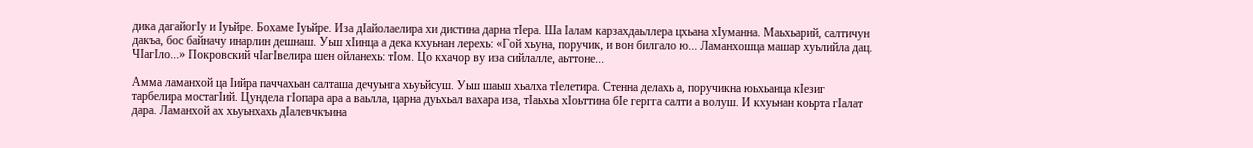дика дагайогIу и Iуьйре. Бохаме Iуьйре. Иза дIайолаелира хи дистина дарна тIера. Ша Iалам карзахдаьллера цхьана хIуманна. Маьхьарий, салтичун дакъа, бос байначу инарлин дешнаш. Уьш хIинца а дека кхуьнан лерехь: «Гой хьуна, поручик, и вон билгало ю... Ламанхошца машар хуьлийла дац. ЧIагIло...» Покровский чIагIвелира шен ойланехь: тIом. Цо кхачор ву иза сийлалле, аьттоне...

Амма ламанхой ца Iийра паччахьан салташа дечуьнга хьуьйсуш. Уьш шаьш хьалха тIелетира. Стенна делахь а, поручикна юьхьанца кIезиг тарбелира мостагIий. Цундела гIопара ара а ваьлла, царна дуьхьал вахара иза, тIаьхьа хIоьттина бIе гергга салти а волуш. И кхуьнан коьрта гIалат дара. Ламанхой ах хьуьнхахь дIалевчкъина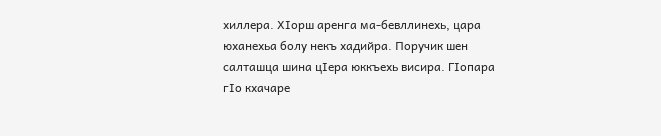хиллера. ХIорш аренга ма-бевллинехь, цара юханехьа болу некъ хадийра. Поручик шен салташца шина цIера юккъехь висира. ГIопара гIо кхачаре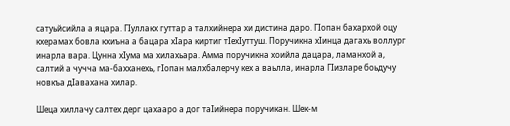сатуьйсийла а яцара. ГIуллакх гуттар а талхийнера хи дистина даро. ГIопан бахархой оцу кхерамах бовла кхиъна а бацара хIара киртиг тIехIуттуш. Поручикна хIинца дагахь воллург инарла вара. Цунна хIума ма хилахьара. Амма поручикна хоийла дацара, ламанхой а, салтий а чучча ма-бахханехь, гIопан малхбалерчу кех а ваьлла, инарла ГIизларе боьдучу новкъа дIавахана хилар.

Шеца хиллачу салтех дерг цахааро а дог таIийнера поручикан. Шек-м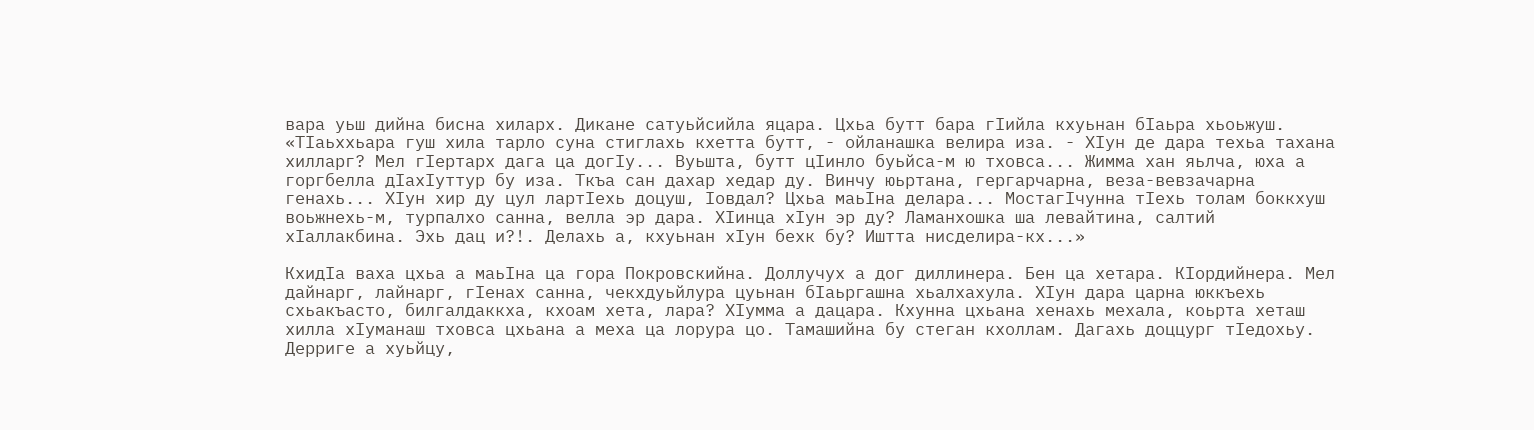вара уьш дийна бисна хиларх. Дикане сатуьйсийла яцара. Цхьа бутт бара гIийла кхуьнан бIаьра хьоьжуш. «ТIаьххьара гуш хила тарло суна стиглахь кхетта бутт, - ойланашка велира иза. - ХIун де дара техьа тахана хилларг? Мел гIертарх дага ца догIу... Вуьшта, бутт цIинло буьйса-м ю тховса... Жимма хан яьлча, юха а горгбелла дIахIуттур бу иза. Ткъа сан дахар хедар ду. Винчу юьртана, гергарчарна, веза-вевзачарна генахь... ХIун хир ду цул лартIехь доцуш, Iовдал? Цхьа маьIна делара... МостагIчунна тIехь толам боккхуш воьжнехь-м, турпалхо санна, велла эр дара. ХIинца хIун эр ду? Ламанхошка ша левайтина, салтий хIаллакбина. Эхь дац и?!. Делахь а, кхуьнан хIун бехк бу? Иштта нисделира-кх...»

КхидIа ваха цхьа а маьIна ца гора Покровскийна. Доллучух а дог диллинера. Бен ца хетара. КIордийнера. Мел дайнарг, лайнарг, гIенах санна, чекхдуьйлура цуьнан бIаьргашна хьалхахула. ХIун дара царна юккъехь схьакъасто, билгалдаккха, кхоам хета, лара? ХIумма а дацара. Кхунна цхьана хенахь мехала, коьрта хеташ хилла хIуманаш тховса цхьана а меха ца лорура цо. Тамашийна бу стеган кхоллам. Дагахь доццург тIедохьу. Дерриге а хуьйцу,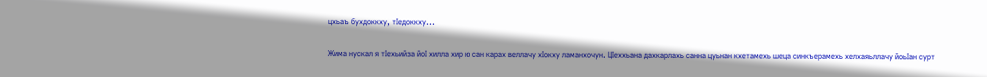цхьаъ бухдоккху, тIедоккху...

Жима нускал я тIехьийза йоI хилла хир ю сан карах веллачу хIокху ламанхочун. ЦIеххьана дахкарлахь санна цуьнан кхетамехь шеца синкъерамехь хелхаяьллачу йоьIан сурт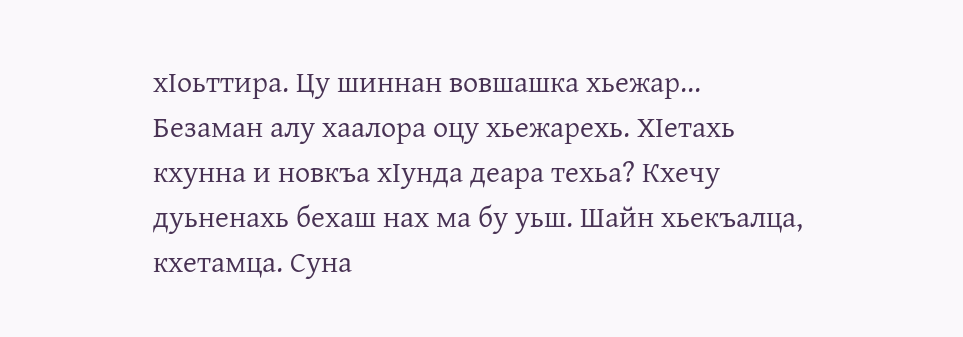хIоьттира. Цу шиннан вовшашка хьежар... Безаман алу хаалора оцу хьежарехь. ХIетахь кхунна и новкъа хIунда деара техьа? Кхечу дуьненахь бехаш нах ма бу уьш. Шайн хьекъалца, кхетамца. Суна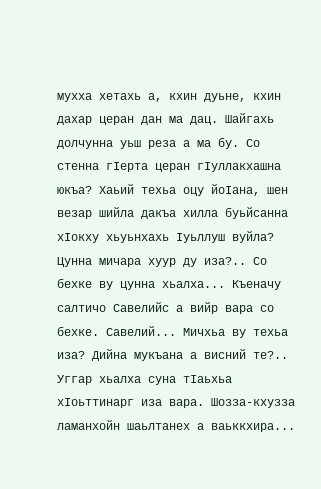мухха хетахь а, кхин дуьне, кхин дахар церан дан ма дац. Шайгахь долчунна уьш реза а ма бу. Со стенна гIерта церан гIуллакхашна юкъа? Хаьий техьа оцу йоIана, шен везар шийла дакъа хилла буьйсанна хIокху хьуьнхахь Iуьллуш вуйла? Цунна мичара хуур ду иза?.. Со бехке ву цунна хьалха... Къеначу салтичо Савелийс а вийр вара со бехке. Савелий... Мичхьа ву техьа иза? Дийна мукъана а висний те?.. Уггар хьалха суна тIаьхьа хIоьттинарг иза вара. Шозза-кхузза ламанхойн шаьлтанех а ваьккхира...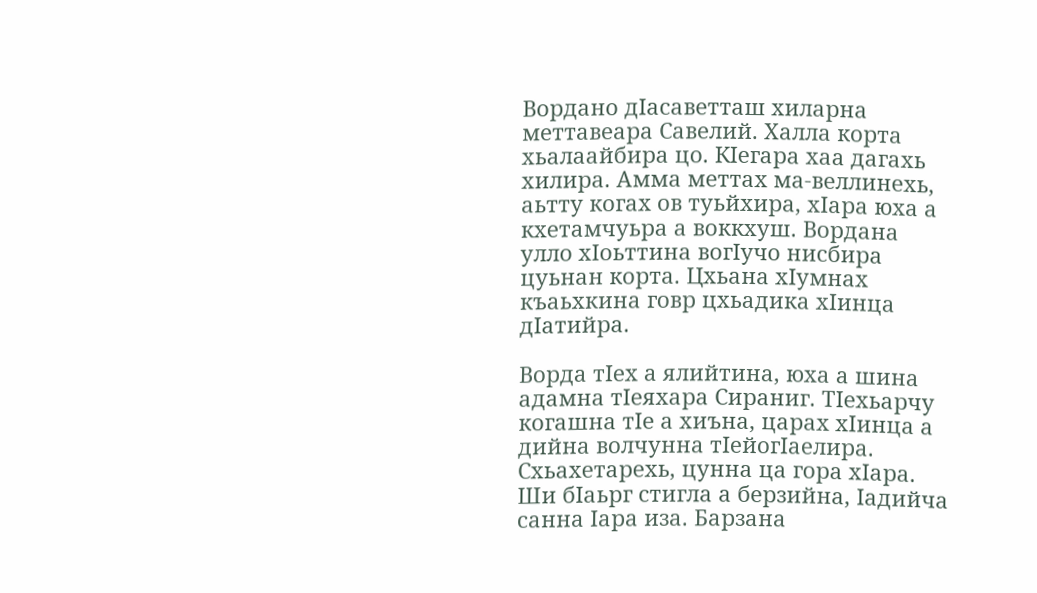Вордано дIасаветташ хиларна меттавеара Савелий. Халла корта хьалаайбира цо. КIегара хаа дагахь хилира. Амма меттах ма-веллинехь, аьтту когах ов туьйхира, хIара юха а кхетамчуьра а воккхуш. Вордана улло хIоьттина вогIучо нисбира цуьнан корта. Цхьана хIумнах къаьхкина говр цхьадика хIинца дIатийра.

Ворда тIех а ялийтина, юха а шина адамна тIеяхара Сираниг. ТIехьарчу когашна тIе а хиъна, царах хIинца а дийна волчунна тIейогIаелира. Схьахетарехь, цунна ца гора хIара. Ши бIаьрг стигла а берзийна, Iадийча санна Iара иза. Барзана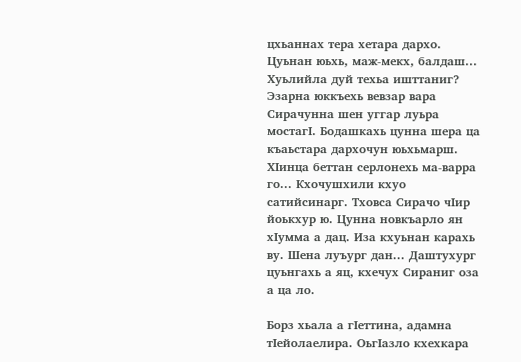цхьаннах тера хетара дархо. Цуьнан юьхь, маж-мекх, балдаш... Хуьлийла дуй техьа ишттаниг? Эзарна юккъехь вевзар вара Сирачунна шен уггар луьра мостагI. Бодашкахь цунна шера ца къаьстара дархочун юьхьмарш. ХIинца беттан серлонехь ма-варра го... Кхочушхили кхуо сатийсинарг. Тховса Сирачо чIир йоькхур ю. Цунна новкъарло ян хIумма а дац. Иза кхуьнан карахь ву. Шена луъург дан... Даштухург цуьнгахь а яц, кхечух Сираниг оза а ца ло.

Борз хьала а гIеттина, адамна тIейолаелира. ОьгIазло кхехкара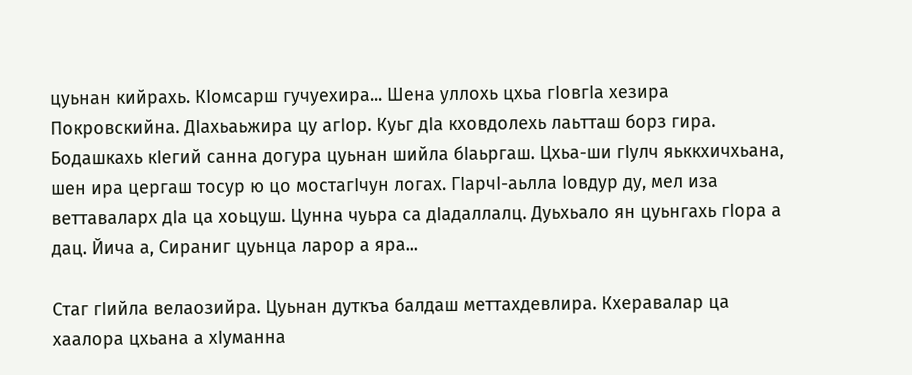цуьнан кийрахь. КIомсарш гучуехира... Шена уллохь цхьа гIовгIа хезира Покровскийна. ДIахьаьжира цу агIор. Куьг дIа кховдолехь лаьтташ борз гира. Бодашкахь кIегий санна догура цуьнан шийла бIаьргаш. Цхьа-ши гIулч яьккхичхьана, шен ира цергаш тосур ю цо мостагIчун логах. ГIарчI-аьлла Iовдур ду, мел иза веттаваларх дIа ца хоьцуш. Цунна чуьра са дIадаллалц. Дуьхьало ян цуьнгахь гIора а дац. Йича а, Сираниг цуьнца ларор а яра...

Стаг гIийла велаозийра. Цуьнан дуткъа балдаш меттахдевлира. Кхеравалар ца хаалора цхьана а хIуманна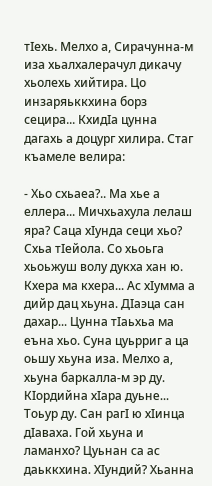тIехь. Мелхо а, Сирачунна-м иза хьалхалерачул дикачу хьолехь хийтира. Цо инзаряьккхина борз сецира... КхидIа цунна дагахь а доцург хилира. Стаг къамеле велира:

- Хьо схьаеа?.. Ма хье а еллера... Мичхьахула лелаш яра? Саца хIунда сеци хьо? Схьа тIейола. Со хьоьга хьоьжуш волу дукха хан ю. Кхера ма кхера... Ас хIумма а дийр дац хьуна. ДIаэца сан дахар... Цунна тIаьхьа ма еъна хьо. Суна цуьрриг а ца оьшу хьуна иза. Мелхо а, хьуна баркалла-м эр ду. КIордийна хIара дуьне... Тоьур ду. Сан рагI ю хIинца дIаваха. Гой хьуна и ламанхо? Цуьнан са ас даьккхина. ХIундий? Хьанна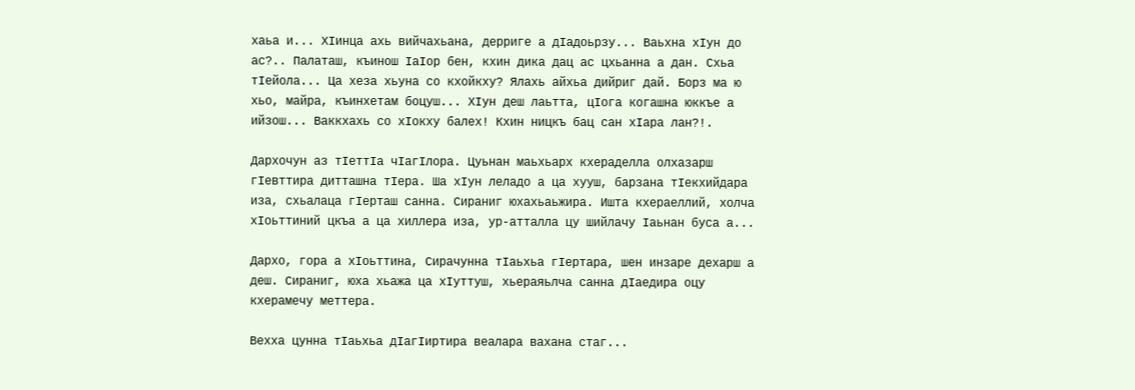хаьа и... ХIинца ахь вийчахьана, дерриге а дIадоьрзу... Ваьхна хIун до ас?.. Палаташ, къинош IаIор бен, кхин дика дац ас цхьанна а дан. Схьа тIейола... Ца хеза хьуна со кхойкху? Ялахь айхьа дийриг дай. Борз ма ю хьо, майра, къинхетам боцуш... ХIун деш лаьтта, цIога когашна юккъе а ийзош... Ваккхахь со хIокху балех! Кхин ницкъ бац сан хIара лан?!.

Дархочун аз тIеттIа чIагIлора. Цуьнан маьхьарх кхераделла олхазарш гIевттира дитташна тIера. Ша хIун леладо а ца хууш, барзана тIекхийдара иза, схьалаца гIерташ санна. Сираниг юхахьаьжира. Ишта кхераеллий, холча хIоьттиний цкъа а ца хиллера иза, ур-атталла цу шийлачу Iаьнан буса а...

Дархо, гора а хIоьттина, Сирачунна тIаьхьа гIертара, шен инзаре дехарш а деш. Сираниг, юха хьажа ца хIуттуш, хьераяьлча санна дIаедира оцу кхерамечу меттера.

Вехха цунна тIаьхьа дIагIиртира веалара вахана стаг...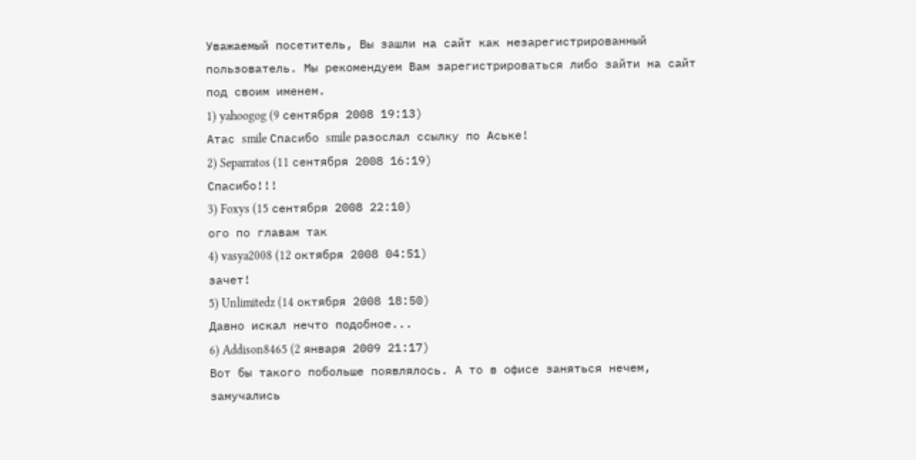Уважаемый посетитель, Вы зашли на сайт как незарегистрированный пользователь. Мы рекомендуем Вам зарегистрироваться либо зайти на сайт под своим именем.
1) yahoogog (9 сентября 2008 19:13)
Атас smile Спасибо smile разослал ссылку по Аське!
2) Separratos (11 сентября 2008 16:19)
Спасибо!!!
3) Foxys (15 сентября 2008 22:10)
ого по главам так
4) vasya2008 (12 октября 2008 04:51)
зачет!
5) Unlimitedz (14 октября 2008 18:50)
Давно искал нечто подобное...
6) Addison8465 (2 января 2009 21:17)
Вот бы такого побольше появлялось. А то в офисе заняться нечем, замучались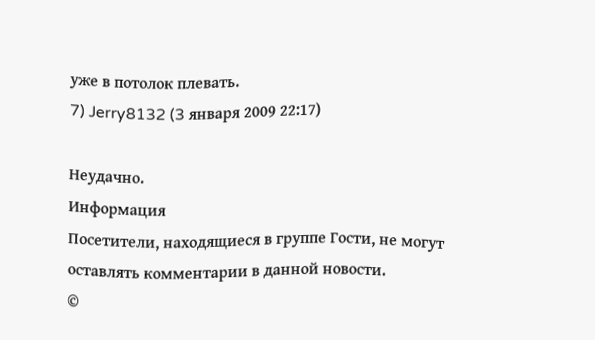уже в потолок плевать.
7) Jerry8132 (3 января 2009 22:17)

Неудачно.
Информация
Посетители, находящиеся в группе Гости, не могут оставлять комментарии в данной новости.
©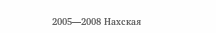2005—2008 Нахская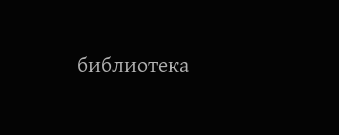библиотека